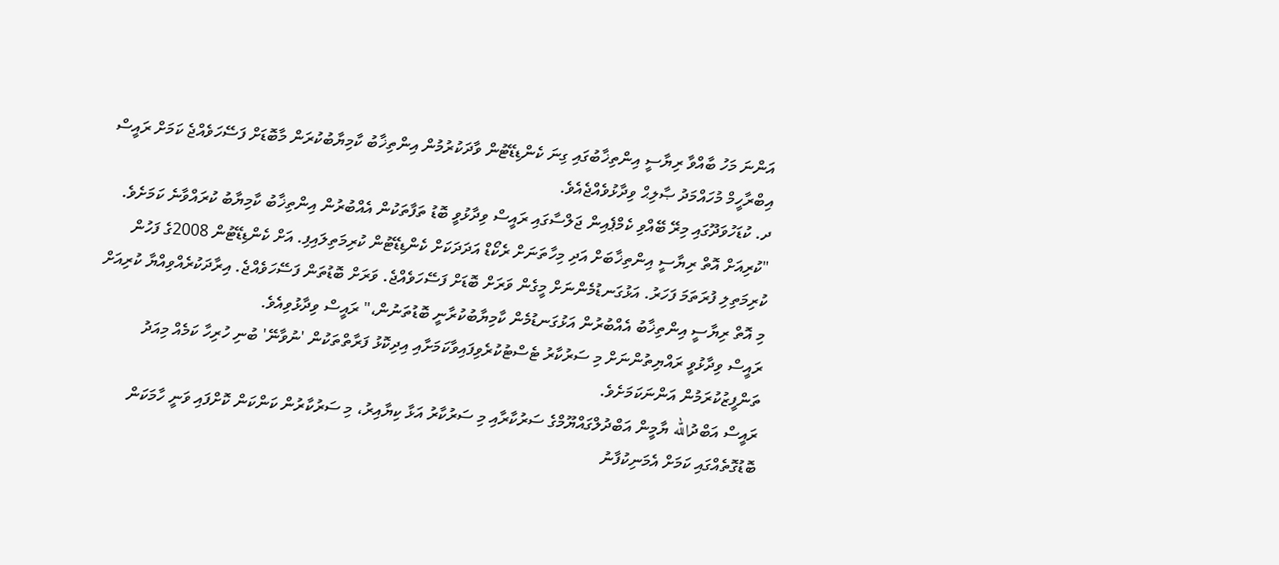އަންނަ މަހު ބާއްވާ ރިޔާސީ އިންތިޚާބުގައި ގިނަ ކެންޑިޑޭޓުން ވާދަކުރުމުން އިންތިޚާބު ކާމިޔާބުކުރަން މާބޮޑަށް ފަސޭހަވެއްޖެ ކަމަށް ރައީސް އިބްރާހީމް މުހައްމަދު ޞާލިޙް ވިދާޅުވެއްޖެއެވެ.
ދ. ކުޑަހުވަދޫގައި މިރޭ ބޭއްވި ކެމްޕެއިން ޖަލްސާގައި ރައީސް ވިދާޅުވީ ބޮޑު ތަފާތަކުން އެއްބުރުން އިންތިޚާބު ކާމިޔާބު ކުރައްވާނެ ކަމަށެވެ.
"ކުރިއަށް އޮތް ރިޔާސީ އިންތިޚާބަށް އަދި މިހާތަނަށް ރެކޯޑް އަދަދަކަށް ކެންޑިޑޭޓުން ކުރިމަތިލައިފި. އަށް ކެންޑިޑޭޓުން 2008ގެ ފަހުން ކުރިމަތިލި ފުރަތަމަ ފަހަރު. އަޅުގަނޑުމެންނަށް މީގެން ވަރަށް ބޮޑަށް ފަސޭހަވެއްޖެ. ވަރަށް ބޮޑުތަން ފަސޭހަވެއްޖެ. އިރާދަކުރެއްވިއްޔާ ކުރިއަށް މި އޮތް ރިޔާސީ އިންތިޚާބު އެއްބުރުން އަޅުގަނޑުމެން ކާމިޔާބުކުރާނީ ބޮޑުތަނުން،" ރައީސް ވިދާޅުވިއެވެ.
ރައީސް ވިދާޅުވީ ރައްޔިތުންނަށް މި ސަރުކާރު ޓެސްޓުކުރެވިފައިވާކަމަށާއި އިދިކޮޅު ފަރާތްތަކުން 'ނުވާނޭ' ބުނި ހުރިހާ ކަމެއް މިއަދު ތަންފީޒުކުރަމުން އަންނަކަމަށެވެ.
ރައީސް އަބްދުالله ޔާމީން އަބްދުލްގައްޔޫމްގެ ސަރުކާރާއި މި ސަރުކާރު އަޅާ ކިޔާއިރު، މި ސަރުކާރުން ކަންކަން ކޮށްފައި ވަނީ ހާމަކަން ބޮޑުގޮތެއްގައި ކަމަށް އެމަނިކުފާނު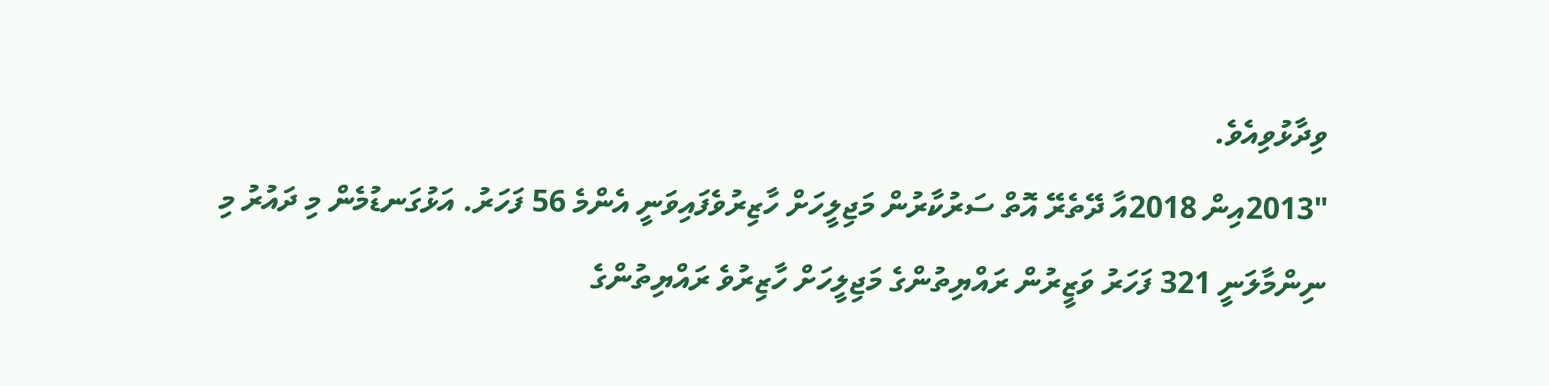ވިދާޅުވިއެވެ.
"2013އިން 2018އާ ދޭތެރޭ އޮތް ސަރުކާރުން މަޖިލީހަށް ހާޒިރުވެފައިވަނީ އެންމެ 56 ފަހަރު. އަޅުގަނޑުމެން މި ދައުރު މި ނިންމާލަނީ 321 ފަހަރު ވަޒީރުން ރައްޔިތުންގެ މަޖިލީހަށް ހާޒިރުވެ ރައްޔިތުންގެ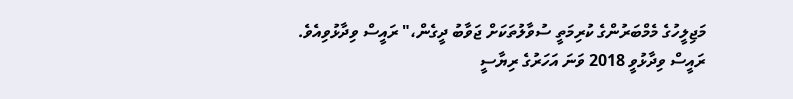މަޖިލީހުގެ މެމްބަރުންގެ ކުރިމަތީ ސުވާލުތަކަށް ޖަވާބު ދީގެން،" ރައީސް ވިދާޅުވިއެވެ.
ރައީސް ވިދާޅުވީ 2018 ވަނަ އަހަރުގެ ރިޔާސީ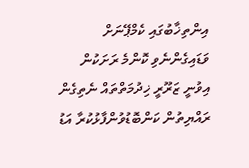އިންތިޚާބުގައި ކެމްޕޭނަށް ވަޑައިގެންނެވި ކޮންމެ ރަށަކުން އިވުނީ ޒަރޫރީ ޚިދުމަތްތައް ނެތިގެން ރައްޔިތުން ކަންބޮޑުވުންފާޅުކުރާ އަޑު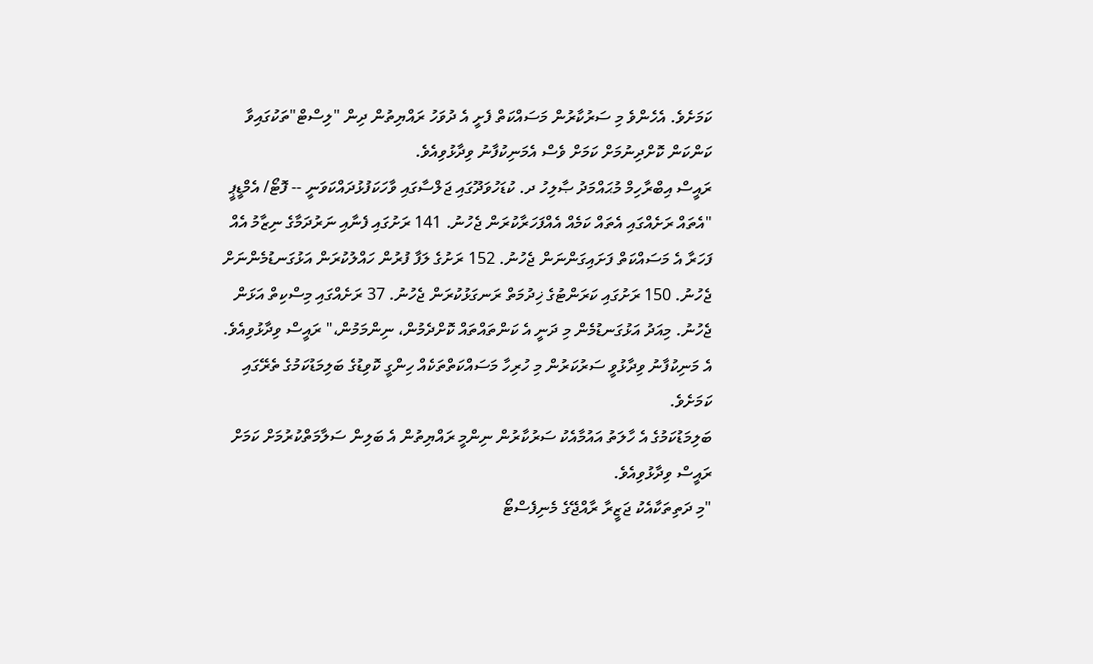ކަމަށެވެ. އެހެންވެ މި ސަރުކާރުން މަސައްކަތް ފެށީ އެ ދުވަހު ރައްޔިތުން ދިން "ލިސްޓް"ތަކުގައިވާ ކަންކަން ކޮށްދިނުމަށް ކަމަށް ވެސް އެމަނިކުފާނު ވިދާޅުވިއެވެ.
ރައީސް އިބްރާހިމް މުޙައްމަދު ޞާލިހު ދ. ކުޑަހުވަދޫގައި ޖަލްސާގައި ވާހަކަފުޅުދައްކަވަނީ -- ފޮޓޯ/ އެމްޑީޕީ
"އެތައް ރަށެއްގައި އެތައް ކަމެއް އެއްފަހަރާކުރަން ޖެހުނު. 141 ރަށުގައި ފެނާއި ނަރުދަމާގެ ނިޒާމު އެއް ފަހަރާ އެ މަސައްކަތް ފަށައިގަންނަން ޖެހުނު. 152 ރަށުގެ ލަފާ ފުރުން ހައްލުކުރަން އަޅުގަނޑުމެންނަށް ޖެހުނު. 150 ރަށުގައި ކަރަންޓުގެ ޚިދުމަތް ރަނގަޅުކުރަން ޖެހުނު. 37 ރަށެއްގައި މިސްކިތް އަޅަން ޖެހުނު. މިއަދު އަޅުގަނޑުމެން މި ދަނީ އެ ކަންތައްތައް ކޮށްދެމުން، ނިންމަމުން،" ރައީސް ވިދާޅުވިއެވެ.
އެ މަނިކުފާނު ވިދާޅުވީ ސަރުކަރުން މި ހުރިހާ މަސައްކަތްތަކެއް ހިންގީ ކޮވިޑުގެ ބަލިމަޑުކަމުގެ ތެރޭގައި ކަމަށެވެ.
ބަލިމަޑުކަމުގެ އެ ހާލަތު އައުމާއެކު ސަރުކާރުން ނިންމީ ރައްޔިތުން އެ ބަލިން ސަލާމަތްކުރުމަށް ކަމަށް ރައީސް ވިދާޅުވިއެވެ.
"މި ދަތިތަކާއެކު ޖަޒީރާ ރާއްޖޭގެ މެނިފެސްޓޯ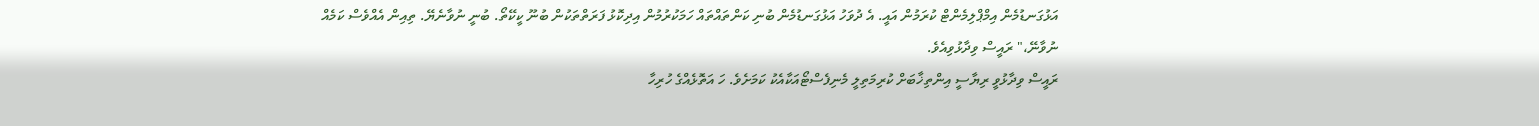އަޅުގަނޑުމެން އިމްޕްލިމެންޓް ކުރަމުން އައީ. އެ ދުވަހު އަޅުގަނޑުމެން ބުނި ކަންތައްތައް ހަމަކުރުމުން އިދިކޮޅު ފަރަތްތަކުން ބުނޫ ކީކޭތޯ. ބުނީ ނުވާނެޔޭ. ތިއިން އެއްވެސް ކަމެއް ނުވާނޭ،" ރައީސް ވިދާޅުވިއެވެ.
ރައީސް ވިދާޅުވީ ރިޔާސީ އިންތިޚާބަށް ކުރިމަތިލީ މެނިފެސްޓޯއަކާއެކު ކަމަށެވެ. ހަ އަތޮޅެއްގެ ހުރިހާ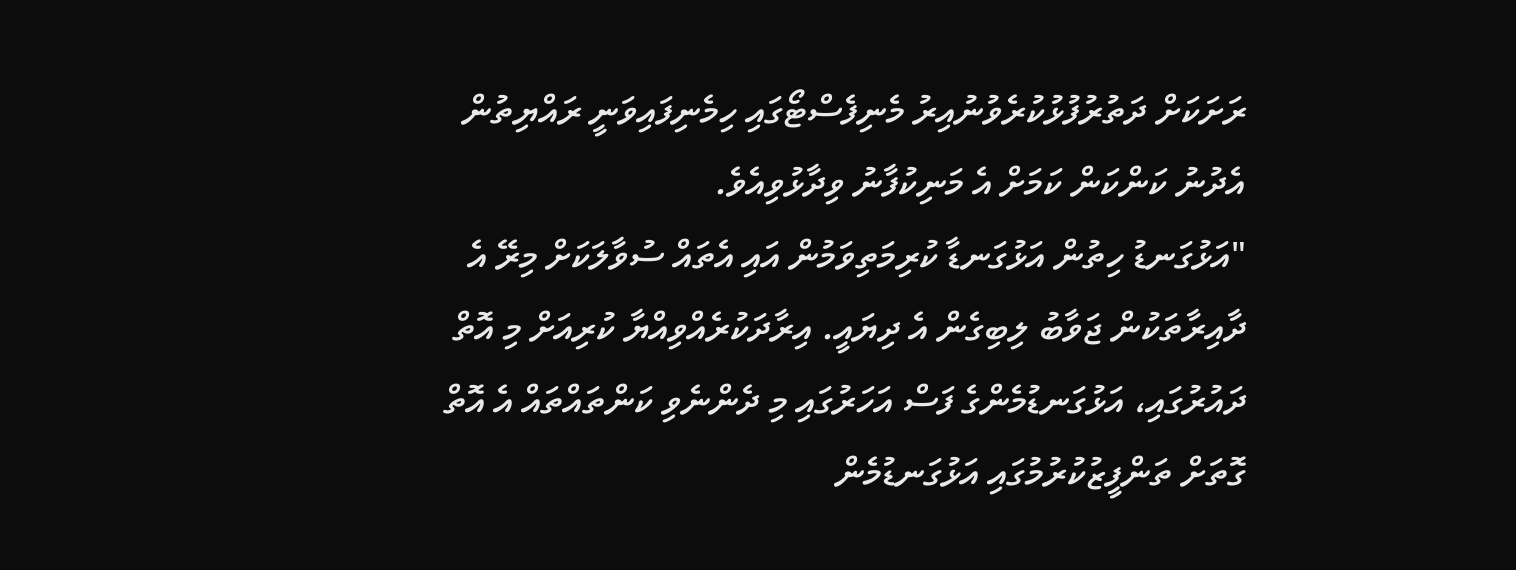ރަށަކަށް ދަތުރުފުޅުކުރެވުނުއިރު މެނިފެސްޓޯގައި ހިމެނިފައިވަނީ ރައްޔިތުން އެދުނު ކަންކަން ކަމަށް އެ މަނިކުފާނު ވިދާޅުވިއެވެ.
"އަޅުގަނޑު ހިތުން އަޅުގަނޑާ ކުރިމަތިވަމުން އައި އެތައް ސުވާލަކަށް މިރޭ އެ ދާއިރާތަކުން ޖަވާބު ލިބިގެން އެ ދިޔައީ. އިރާދަކުރެއްވިއްޔާ ކުރިއަށް މި އޮތް ދައުރުގައި، އަޅުގަނޑުމެންގެ ފަސް އަހަރުގައި މި ދެންނެވި ކަންތައްތައް އެ އޮތް ގޮތަށް ތަންފީޒުކުރުމުގައި އަޅުގަނޑުމެން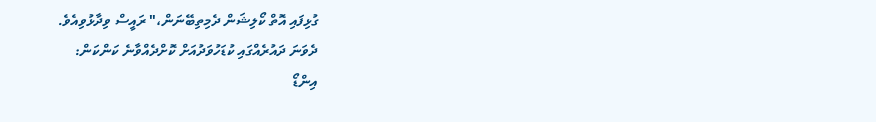ގުޅިފައި އޮތް ކޯލިޝަން ދެމިތިބޭނަން،" ރައީސް ވިދާޅުވިއެވެ.
ދެވަނަ ދައުރެއްގައި ކުޑަހުވަދުއަށް ކޮށްދެއްވާނެ ކަންކަން:
އިންޑޯ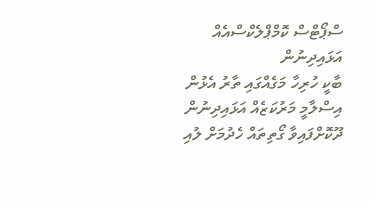ސްޕޯޓްސް ކޮމްޕްލެކްސްއެއް އަޅައިދިނުން
ބާކީ ހުރިހާ މަގެއްގައި ތާރު އެޅުން
އިސްލާމީ މަރުކަޒެއް އަޅައިދިނުން
ދޫކޮށްފައިވާ ގޯތިތައް ހެދުމަށް ލުއި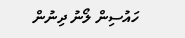ހައުސިން ލޯނު ދިނުން